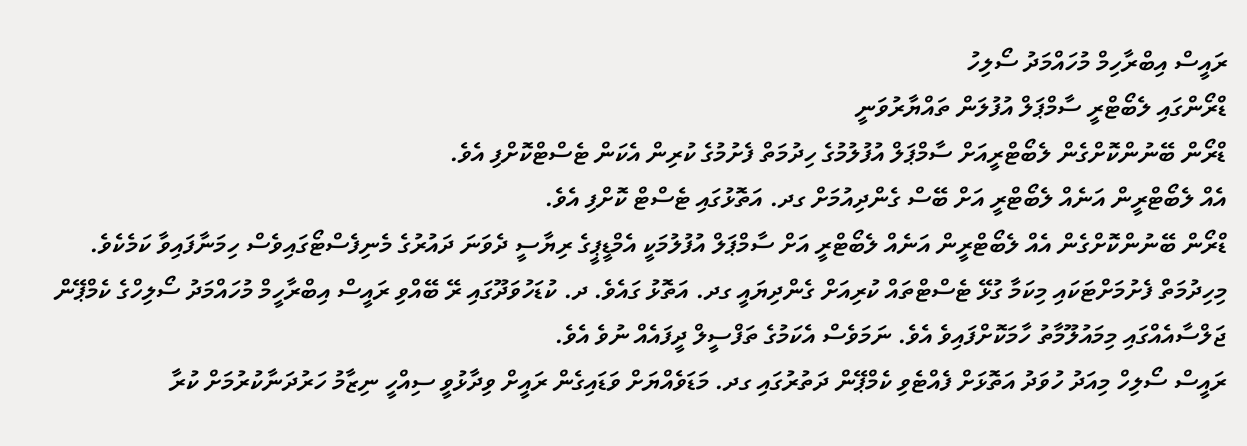ރައީސް އިބްރާހިމް މުހައްމަދު ސޯލިހު
ޑްރޯންގައި ލެބޯޓްރީ ސާމްޕަލް އުފުލަން ތައްޔާރުވަނީ
ޑްރޯން ބޭނުންކޮށްގެން ލެބޯޓްރީއަށް ސާމްޕަލް އުފުލުމުގެ ހިދުމަތް ފެށުމުގެ ކުރިން އެކަން ޓެސްޓްކޮށްފި އެވެ.
އެއް ލެބޯޓްރީން އަނެއް ލެބޯޓްރީ އަށް ބޭސް ގެންދިއުމަށް ގދ. އަތޮޅުގައި ޓެސްޓް ކޮށްފި އެވެ.
ޑްރޯން ބޭނުންކޮށްގެން އެއް ލެބޯޓްރީން އަނެއް ލެބޯޓްރީ އަށް ސާމްޕަލް އުފުލުމަކީ އެމްޑީޕީގެ ރިޔާސީ ދެވަނަ ދައުރުގެ މެނިފެސްޓޯގައިވެސް ހިމަނާފައިވާ ކަމެކެވެ.
މިހިދުމަތް ފެށުމަށްޓަކައި މިކަމާ ގުޅޭ ޓެސްޓްތައް ކުރިއަށް ގެންދިޔައީ ގދ. އަތޮޅު ގައެވެ. ދ. ކުޑަހުވަދޫގައި ރޭ ބޭއްވި ރައީސް އިބްރާހީމް މުހައްމަދު ސޯލިހްގެ ކެމްޕޭން ޖަލްސާއެއްގައި މިމައުލޫމާތު ހާމަކޮށްފައިވެ އެވެ. ނަމަވެސް އެކަމުގެ ތަފްސީލް ދީފައެއް ނުވެ އެވެ.
ރައީސް ސޯލިހް މިއަދު ހުވަދު އަތޮޅަށް ފެއްޓެވި ކެމްޕޭން ދަތުރުގައި ގދ. މަޑަވެއްޔަށް ވަޑައިގެން ރައީށް ވިދާޅުވީ ސިއްހީ ނިޒާމު ހަރުދަނާކުރުމަށް ކުރާ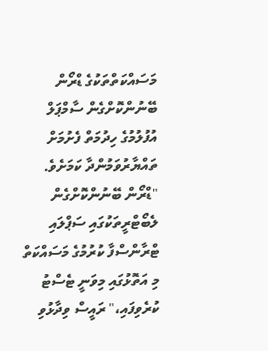މަސައްކަތްތަކުގެ ޑްރޯން ބޭނުންކޮށްގެން ސާމްޕަލް އުފުލުމުގެ ހިދުމަތް ފެށުމަށް ތައްޔާރުވަމުންދާ ކަމަށެވެ.
"ޑްރޯން ބޭނުންކޮށްގެން ލެބޯޓްރީތަކުގައި ސަޕްލައި ޓްރާންސްފާ ކުރުމުގެ މަސައްކަތް މި އަތޮޅުގައި މިވަނީ ޓެސްޓު ކުރެވިފައި،" ރައީސް ވިދާޅުވި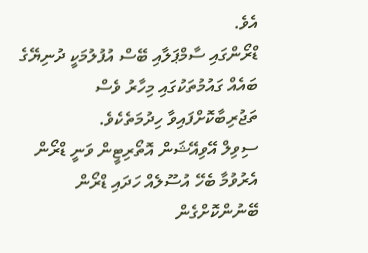އެވެ.
ޑްރޯންގައި ސާމްޕަލާއި ބޭސް އުފުލުމަކީ ދުނިޔޭގެ ބައެއް ގައުމުތަކުގައި މިހާރު ވެސް ތަޖުރިބާކޮށްފައިވާ ހިދުމަތެކެވެ.
ސިވިލް އޭވިއޭޝަން އޮތޯރިޓީން ވަނީ ޑްރޯން އެރުވުމާ ބެހޭ އުސޫލެއް ހަދައި ޑްރޯން ބޭނުންކޮށްގެން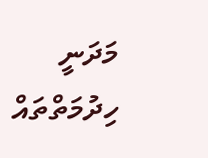މަދަނީ ހިދުމަތްތައް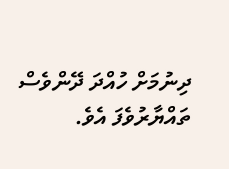ދިނުމަށް ހުއްދަ ދޭންވެސް ތައްޔާރުވެފަ އެވެ.